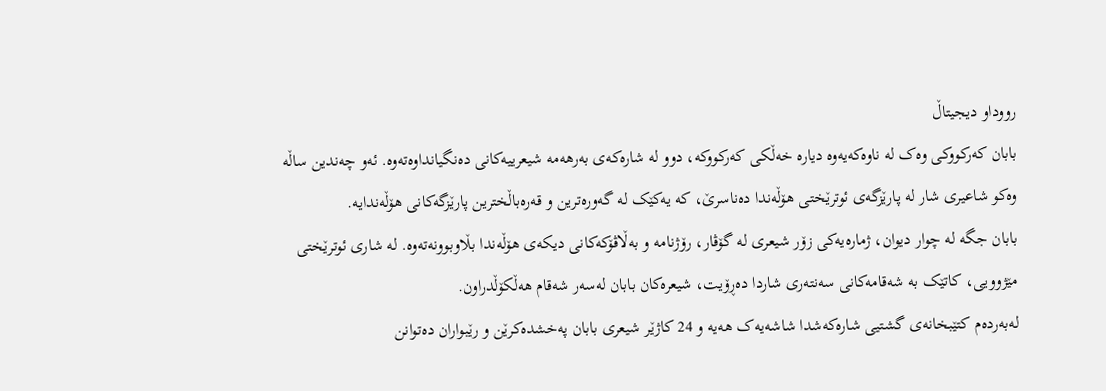رووداو دیجیتاڵ
بابان کەرکووکی وەک لە ناوەکەیەوە دیارە خەڵکی کەرکووکە، دوو لە شارەکەی بەرهەمە شیعرییەکانی دەنگیانداوەتەوە. ئەو چەندین ساڵە وەکو شاعیری شار لە پارێزگەی ئوترێختی هۆڵەندا دەناسرێ، کە یەکێک لە گەورەترین و قەرەباڵخترین پارێزگەکانی هۆڵەندایە.
بابان جگە لە چوار دیوان، ژمارەیەکی زۆر شیعری لە گۆڤار، رۆژنامە و بەڵاڤۆکەکانی دیکەی هۆڵەندا بڵاوبوونەتەوە. لە شاری ئوترێختی مێژوویی، کاتێک بە شەقامەکانی سەنتەری شاردا دەڕۆیت، شیعرەکان بابان لەسەر شەقام هەڵکۆڵدراون.
لەبەردەم کتێبخانەی گشتیی شارەکەشدا شاشەیەک هەیە و 24 کاژێر شیعری بابان پەخشدەکرێن و رێبواران دەتوانن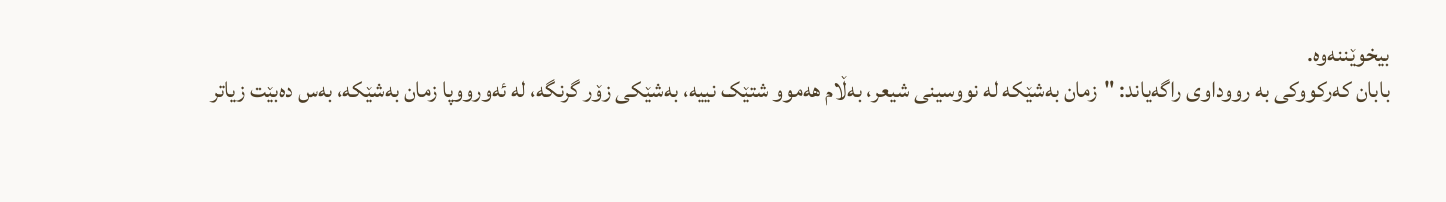بیخوێننەوە.
بابان کەرکووکی بە رووداوی راگەیاند: "زمان بەشێکە لە نووسینی شیعر، بەڵام هەموو شتێک نییە، بەشێکی زۆر گرنگە، لە ئەورووپا زمان بەشێکە، بەس دەبێت زیاتر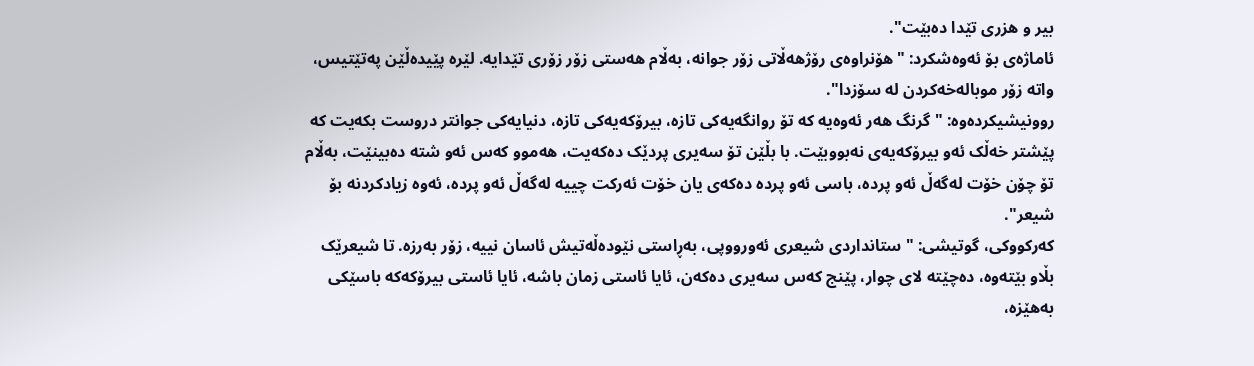بیر و هزری تێدا دەبێت".
ئاماژەی بۆ ئەوەشکرد: "هۆنراوەی رۆژهەڵاتی زۆر جوانە، بەڵام هەستی زۆر زۆری تێدایە. لێرە پێیدەڵێن پەتێتیس، واتە زۆر موبالەخەکردن لە سۆزدا".
روونیشیکردەوە: "گرنگ هەر ئەوەیە کە تۆ روانگەیەکی تازە، بیرۆکەیەکی تازە، دنیایەکی جوانتر دروست بکەیت کە پێشتر خەڵک ئەو بیرۆکەیەی نەبووبێت. با بڵێن تۆ سەیری پردێک دەکەیت، هەموو کەس ئەو شتە دەبینێت، بەڵام تۆ چۆن خۆت لەگەڵ ئەو پردە، باسی ئەو پردە دەکەی یان خۆت ئەرکت چییە لەگەڵ ئەو پردە، ئەوە زیادکردنە بۆ شیعر".
کەرکووکی، گوتیشی: "ستانداردی شیعری ئەورووپی، بەڕاستی نێودەڵەتیش ئاسان نییە، زۆر بەرزە. تا شیعرێک بڵاو بێتەوە، دەچێتە لای چوار، پێنج کەس سەیری دەکەن، ئایا ئاستی زمان باشە، ئایا ئاستی بیرۆکەکە باسێکی بەهێزە،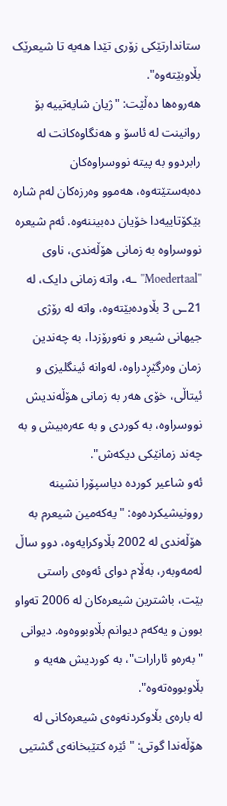ستاندارتێکی زۆری تێدا هەیە تا شیعرێک بڵاوبێتەوە".
هەروەها دەڵێت: "ژیان شایەتییە بۆ روانینت لە ئاسۆ و هەنگاوەکانت لە رابردوو بە پیتە نووسراوەکان دەبەستێتەوە، هەموو وەرزەکان لەم شارە بێکۆتاییەدا خۆیان دەبیننەوە. ئەم شیعرە نووسراوە بە زمانی هۆڵەندی، ناوی ''Moedertaal''ـە، واتە زمانی دایک، لە 21ـی 3 بڵاودەبێتەوە، واتە لە رۆژی جیهانی شیعر و نەورۆزدا، بە چەندین زمان وەرگێڕدراوە، لەوانە ئینگلیزی و ئیتاڵی، خۆی هەر بە زمانی هۆڵەندیش نووسراوە، بە کوردی و بە عەرەبیش و بە چەند زمانێکی دیکەش".
ئەو شاعیر کوردە دیاسپۆرا نشینە روونیشیکردەوە: "یەکەمین شیعرم بە هۆڵەندی لە 2002 بڵاوکرایەوە، دوو ساڵ لەمەوبەر، بەڵام دوای ئەوەی راستی بێت، باشترین شیعرەکان لە 2006 تەواو بوون و یەکەم دیوانم بڵاوبووەوە. دیوانی "بەرەو ئارارات"، بە کوردیش هەیە و بڵاوبووەتەوە".
لە بارەی بڵاوکردنەوەی شیعرەکانی لە هۆڵەندا گوتی: "ئێرە کتێبخانەی گشتیی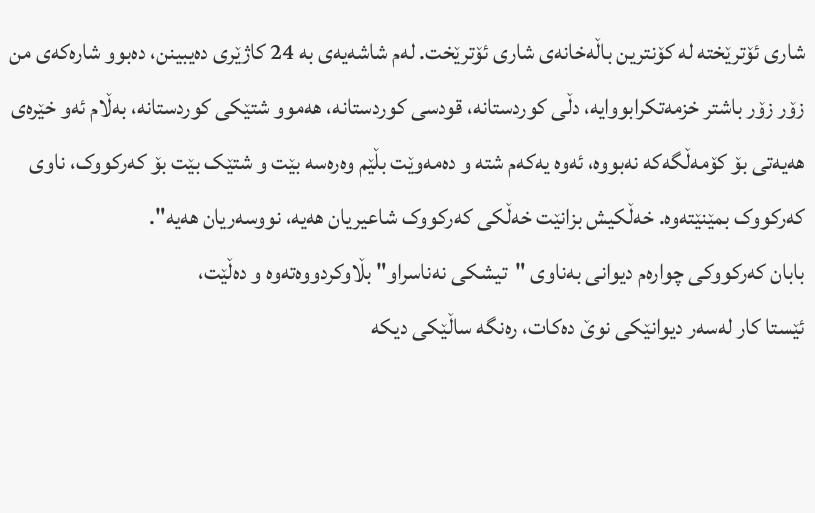شاری ئۆترێختە لە کۆنترین باڵەخانەی شاری ئۆترێخت. لەم شاشەیەی بە 24 کاژێری دەیبینن، دەبوو شارەکەی من زۆر زۆر باشتر خزمەتکرابووایە، دڵی کوردستانە، قودسی کوردستانە، هەموو شتێکی کوردستانە، بەڵام ئەو خێرەی هەیەتی بۆ کۆمەڵگەکە نەبووە، ئەوە یەکەم شتە و دەمەوێت بڵێم وەرەسە بێت و شتێک بێت بۆ کەرکووک، ناوی کەرکووک بمێنێتەوە. خەڵکیش بزانێت خەڵکی کەرکووک شاعیریان هەیە، نووسەریان هەیە".
بابان کەرکووکی چوارەم دیوانی بەناوی "تیشکی نەناسراو" بڵاوکردووەتەوە و دەڵێت،
ئێستا کار لەسەر دیوانێکی نوێ دەکات، رەنگە ساڵێکی دیکە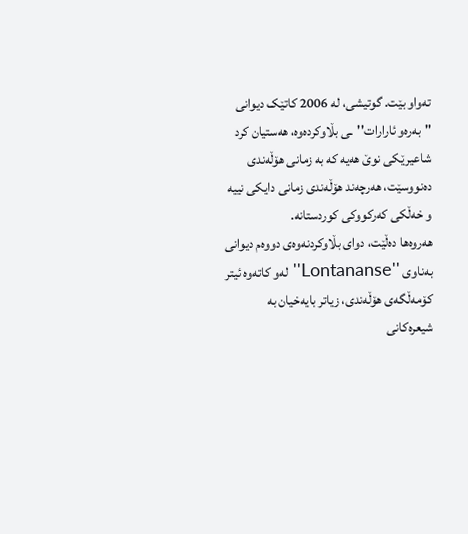تەواو بێت. گوتیشی، لە 2006 کاتێک دیوانی ''بەرەو ئارارات''ـی بڵاوکردەوە، هەستیان کرد شاعیرێکی نوێ هەیە کە بە زمانی هۆڵەندی دەنووسێت، هەرچەند هۆڵەندی زمانی دایکی نییە و خەڵکی کەرکووکی کوردستانە.
هەروەها دەڵێت، دوای بڵاوکردنەوەی دووەم دیوانی بەناوی ''Lontananse'' لەو کاتەوە ئیتر کۆمەڵگەی هۆڵەندی، زیاتر بایەخیان بە شیعرەکانی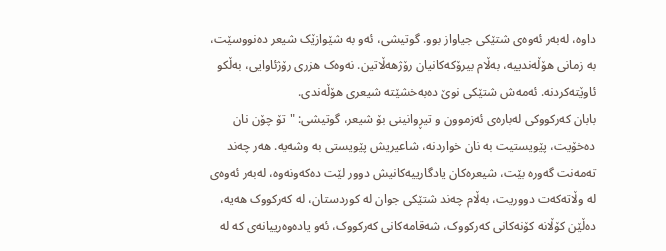داوە، لەبەر ئەوەی شتێکی جیاواز بوو. گوتیشی، ئەو بە شێوازێک شیعر دەنووسێت، بە زمانی هۆڵەندییە، بەڵام بیرۆکەکانیان رۆژهەڵاتین. نەوەک هزری رۆژئاوایی، بەڵکو ئاوێتەکردنە. ئەمەش شتێکی نوێ دەبەخشێتە شیعری هۆڵەندی.
بابان کەرکووکی لەبارەی ئەزموون و تیڕوانینی بۆ شیعر، گوتیشی: "تۆ چۆن نان دەخۆیت، پێویستیت بە نان خواردنە، شاعیریش پێویستی بە وشەیە. هەر چەند تەمەنت گەورە بێت، شیعرەکان یادگارییەکانیش دوور لێت دەکەونەوە، لەبەر ئەوەی لە وڵاتەکەت دووریت، بەڵام چەند شتێکی جوان لە کوردستان، لە کەرکووک هەیە، دەڵێن کۆڵانە کۆنەکانی کەرکووک، شەقامەکانی کەرکووک، ئەو یادەوەرییانەی کە لە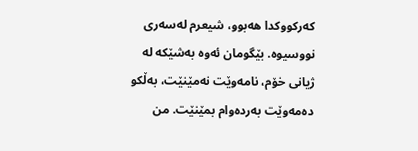کەرکووکدا هەبوو، شیعرم لەسەری نووسیوە. بێگومان ئەوە بەشێکە لە ژیانی خۆم، نامەوێت نەمێنێت، بەڵکو دەمەوێت بەردەوام بمێنێت. من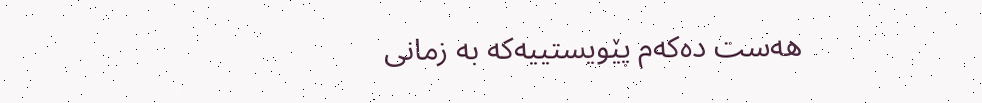هەست دەکەم پێویستییەکە بە زمانی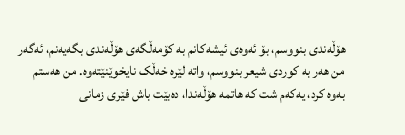هۆڵەندی بنووسم، بۆ ئەوەی ئیشەکانم بە کۆمەڵگەی هۆڵەندی بگەیەنم، ئەگەر من هەر بە کوردی شیعر بنووسم، واتە لێرە خەڵک نایخوێنێتەوە. من هەستم بەوە کرد، یەکەم شت کە هاتمە هۆڵەندا، دەبێت باش فێری زمانی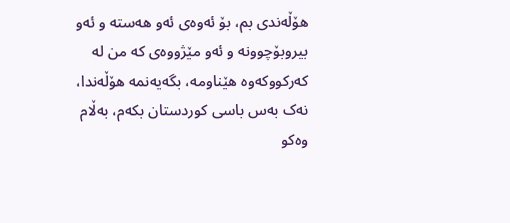هۆڵەندی بم، بۆ ئەوەی ئەو هەستە و ئەو بیروبۆچوونە و ئەو مێژووەی کە من لە کەرکووکەوە هێناومە، بگەیەنمە هۆڵەندا، نەک بەس باسی کوردستان بکەم، بەڵام وەکو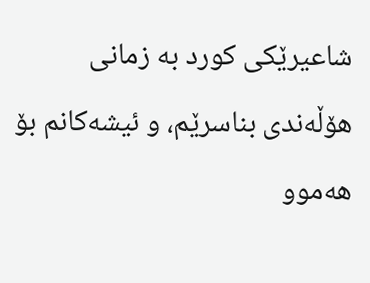شاعیرێکی کورد بە زمانی هۆڵەندی بناسرێم، و ئیشەکانم بۆ هەموو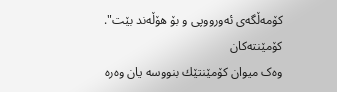کۆمەڵگەی ئەورووپی و بۆ هۆڵەند بێت".
کۆمێنتەکان
وەک میوان کۆمێنتێك بنووسە یان وەرە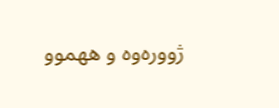ژوورەوە و ههموو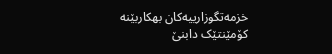خزمەتگوزارییەکان بهكاربێنه
کۆمێنتێک دابنێ